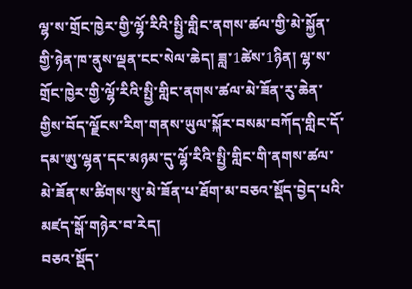ལྷ་ས་གྲོང་ཁྱེར་གྱི་ལྷོ་རིའི་སྤྱི་གླིང་ནགས་ཚལ་གྱི་མེ་སྐྱོན་གྱི་ཉེན་ཁ་ནུས་ལྡན་ངང་སེལ་ཆེད། ཟླ་1ཚེས་1ཉིན། ལྷ་ས་གྲོང་ཁྱེར་གྱི་ལྷོ་རིའི་སྤྱི་གླིང་ནགས་ཚལ་མེ་ཟོན་རུ་ཆེན་གྱིས་བོད་ལྗོངས་རིག་གནས་ཡུལ་སྐོར་བསམ་བཀོད་གླིང་དོ་དམ་ཨུ་ལྷན་དང་མཉམ་དུ་ལྷོ་རིའི་སྤྱི་གླིང་གི་ནགས་ཚལ་མེ་ཟོན་ས་ཚིགས་སུ་མེ་ཟོན་པ་ཐོག་མ་བཅའ་སྡོད་བྱེད་པའི་མཛད་སྒོ་གཉེར་བ་རེད།
བཅའ་སྡོད་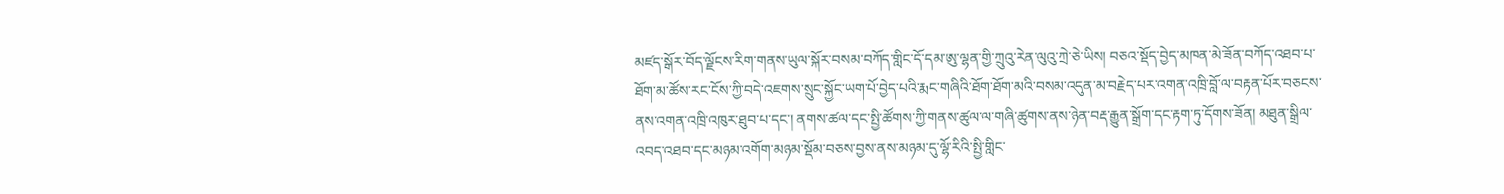མཛད་སྒོར་བོད་ལྗོངས་རིག་གནས་ཡུལ་སྐོར་བསམ་བཀོད་གླིང་དོ་དམ་ཨུ་ལྷན་གྱི་ཀྲུའུ་རེན་ལུའུ་ཀྲེ་ཅེ་ཡིས། བཅའ་སྡོད་བྱེད་མཁན་མེ་ཟོན་བཀོད་འཐབ་པ་ཐོག་མ་ཚོས་རང་ངོས་ཀྱི་བདེ་འཇགས་སྲུང་སྐྱོང་ཡག་པོ་བྱེད་པའི་རྨང་གཞིའི་ཐོག་ཐོག་མའི་བསམ་འདུན་མ་བརྗེད་པར་འགན་འཁྲི་བློ་ལ་བརྟན་པོར་བཅངས་ནས་འགན་འཁྲི་འཁུར་ཐུབ་པ་དང་། ནགས་ཚལ་དང་སྤྱི་ཚོགས་ཀྱི་གནས་ཚུལ་ལ་གཞི་ཚུགས་ནས་ཉེན་བརྡ་རྒྱུན་སྒྲོག་དང་རྟག་ཏུ་དོགས་ཟོན། མཐུན་སྒྲིལ་འབད་འཐབ་དང་མཉམ་འགོག་མཉམ་སྡོམ་བཅས་བྱས་ནས་མཉམ་དུ་ལྷོ་རིའི་སྤྱི་གླིང་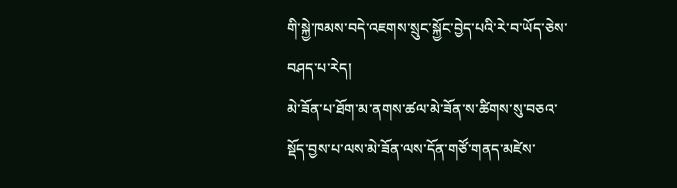གི་སྐྱེ་ཁམས་བདེ་འཇགས་སྲུང་སྐྱོང་བྱེད་པའི་རེ་བ་ཡོད་ཅེས་བཤད་པ་རེད།
མེ་ཟོན་པ་ཐོག་མ་ནགས་ཚལ་མེ་ཟོན་ས་ཚིགས་སུ་བཅའ་སྡོད་བྱས་པ་ལས་མེ་ཟོན་ལས་དོན་གཙོ་གནད་མཛེས་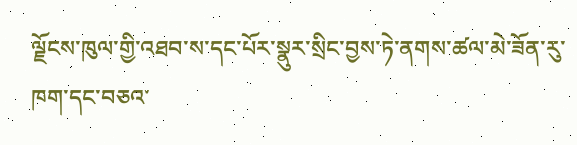ལྗོངས་ཁུལ་གྱི་འཐབ་ས་དང་པོར་སྣུར་སྲིང་བྱས་ཏེ་ནགས་ཚལ་མེ་ཟོན་རུ་ཁག་དང་བཅའ་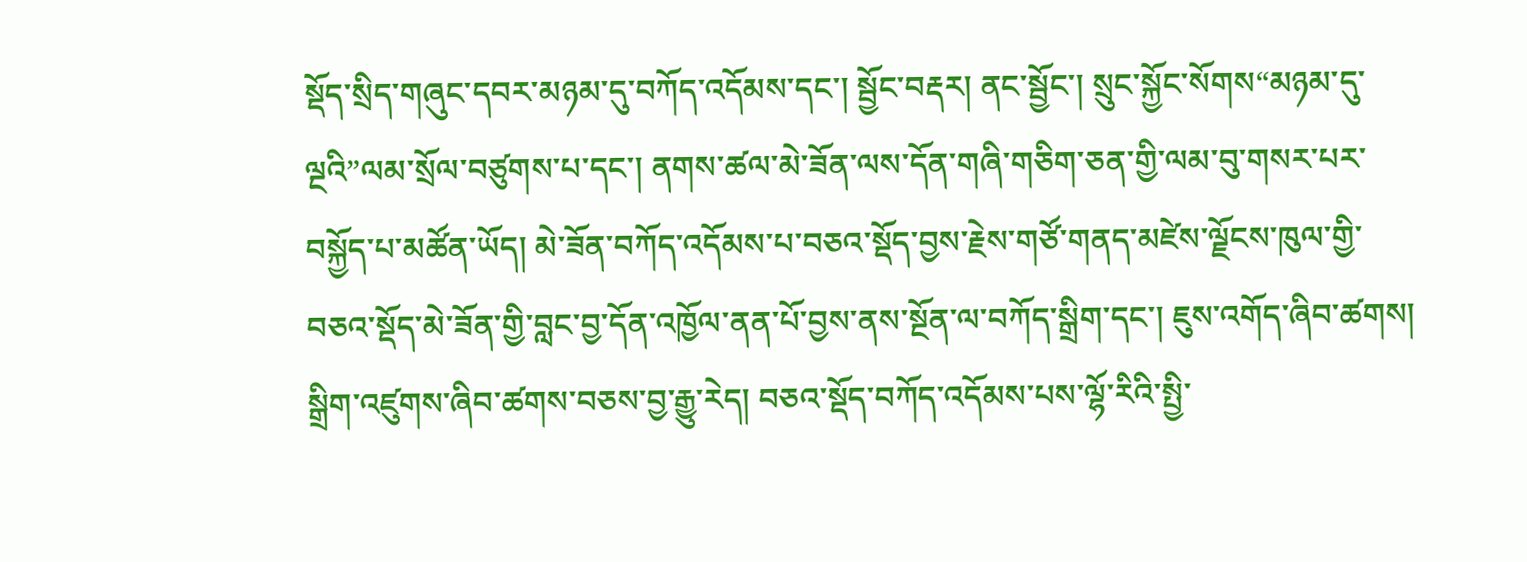སྡོད་སྲིད་གཞུང་དབར་མཉམ་དུ་བཀོད་འདོམས་དང་། སྦྱོང་བརྡར། ནང་སྦྱོང་། སྲུང་སྐྱོང་སོགས“མཉམ་དུ་ལྔའི”ལམ་སྲོལ་བཙུགས་པ་དང་། ནགས་ཚལ་མེ་ཟོན་ལས་དོན་གཞི་གཅིག་ཅན་གྱི་ལམ་བུ་གསར་པར་བསྐྱོད་པ་མཚོན་ཡོད། མེ་ཟོན་བཀོད་འདོམས་པ་བཅའ་སྡོད་བྱས་རྗེས་གཙོ་གནད་མཛེས་ལྗོངས་ཁུལ་གྱི་བཅའ་སྡོད་མེ་ཟོན་གྱི་བླང་བྱ་དོན་འཁྱོལ་ནན་པོ་བྱས་ནས་སྔོན་ལ་བཀོད་སྒྲིག་དང་། ཇུས་འགོད་ཞིབ་ཚགས། སྒྲིག་འཛུགས་ཞིབ་ཚགས་བཅས་བྱ་རྒྱུ་རེད། བཅའ་སྡོད་བཀོད་འདོམས་པས་ལྷོ་རིའི་སྤྱི་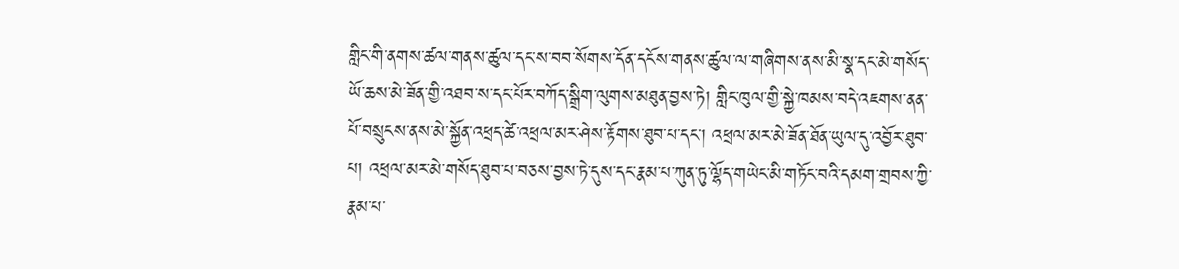གླིང་གི་ནགས་ཚལ་གནས་ཚུལ་དང་ས་བབ་སོགས་དོན་དངོས་གནས་ཚུལ་ལ་གཞིགས་ནས་མི་སྣ་དང་མེ་གསོད་ཡོ་ཆས་མེ་ཟོན་གྱི་འཐབ་ས་དང་པོར་བཀོད་སྒྲིག་ལུགས་མཐུན་བྱས་ཏེ། གླིང་ཁུལ་གྱི་སྐྱེ་ཁམས་བདེ་འཇགས་ནན་པོ་བསྲུངས་ནས་མེ་སྐྱོན་འཕྲད་ཚེ་འཕྲལ་མར་ཤེས་རྟོགས་ཐུབ་པ་དང་། འཕྲལ་མར་མེ་ཟོན་ཐོན་ཡུལ་དུ་འབྱོར་ཐུབ་པ། འཕྲལ་མར་མེ་གསོད་ཐུབ་པ་བཅས་བྱས་ཏེ་དུས་དང་རྣམ་པ་ཀུན་ཏུ་ལྷོད་གཡེང་མི་གཏོང་བའི་དམག་གྲབས་ཀྱི་རྣམ་པ་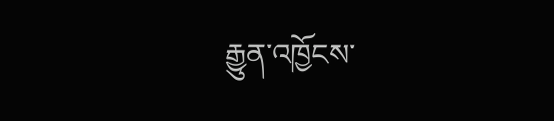རྒྱུན་འཁྱོངས་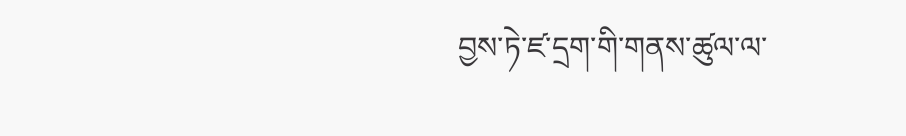བྱས་ཏེ་ཛ་དྲག་གི་གནས་ཚུལ་ལ་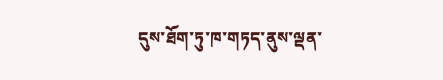དུས་ཐོག་ཏུ་ཁ་གཏད་ནུས་ལྡན་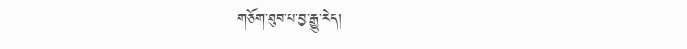གཅོག་ཐུབ་པ་བྱ་རྒྱུ་རེད།